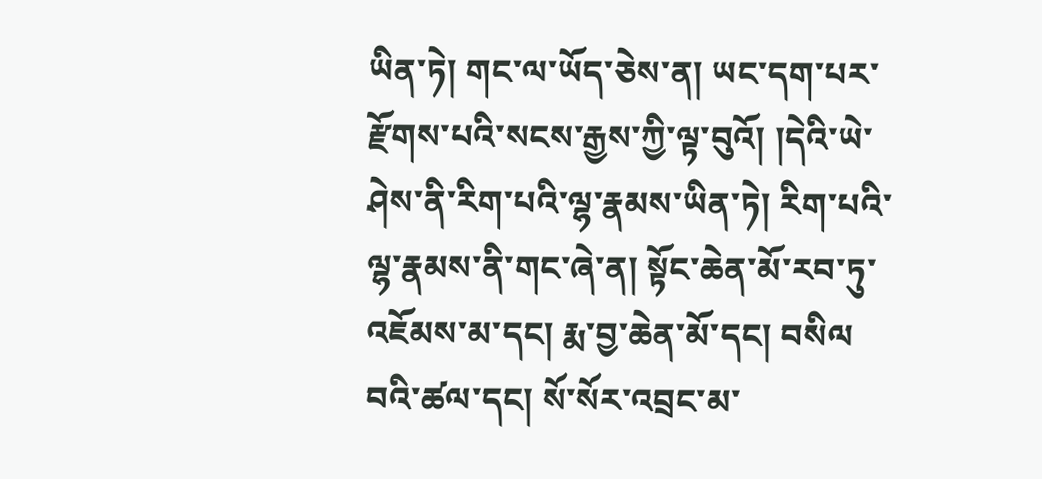ཡིན་ཏེ། གང་ལ་ཡོད་ཅེས་ན། ཡང་དག་པར་རྫོགས་པའི་སངས་རྒྱས་ཀྱི་ལྟ་བུའོ། །དེའི་ཡེ་ཤེས་ནི་རིག་པའི་ལྷ་རྣམས་ཡིན་ཏེ། རིག་པའི་ལྷ་རྣམས་ནི་གང་ཞེ་ན། སྟོང་ཆེན་མོ་རབ་ཏུ་འཇོམས་མ་དང། རྨ་བྱ་ཆེན་མོ་དང། བསིལ བའི་ཚལ་དང། སོ་སོར་འབྲང་མ་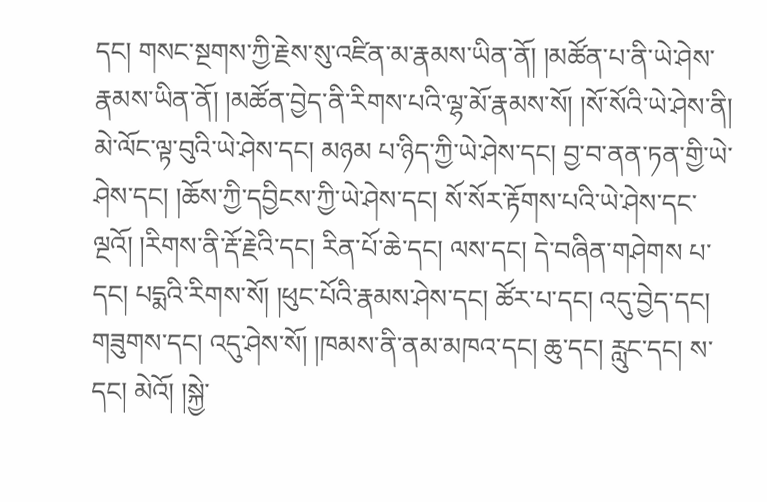དང། གསང་སྔགས་ཀྱི་རྗེས་སུ་འཛིན་མ་རྣམས་ཡིན་ནོ། །མཚོན་པ་ནི་ཡེ་ཤེས་རྣམས་ཡིན་ནོ། །མཚོན་བྱེད་ནི་རིགས་པའི་ལྷ་མོ་རྣམས་སོ། །སོ་སོའི་ཡེ་ཤེས་ནི། མེ་ལོང་ལྟ་བུའི་ཡེ་ཤེས་དང། མཉམ པ་ཉིད་ཀྱི་ཡེ་ཤེས་དང། བྱ་བ་ནན་ཏན་གྱི་ཡེ་ཤེས་དང། །ཆོས་ཀྱི་དབྱིངས་ཀྱི་ཡེ་ཤེས་དང། སོ་སོར་རྟོགས་པའི་ཡེ་ཤེས་དང་ལྔའོ། །རིགས་ནི་རྡོ་རྗེའི་དང། རིན་པོ་ཆེ་དང། ལས་དང། དེ་བཞིན་གཤེགས པ་དང། པདྨའི་རིགས་སོ། །ཕུང་པོའི་རྣམས་ཤེས་དང། ཚོར་པ་དང། འདུ་བྱེད་དང། གཟུགས་དང། འདུ་ཤེས་སོ། །ཁམས་ནི་ནམ་མཁའ་དང། ཆུ་དང། རླུང་དང། ས་དང། མེའོ། །སྐྱེ་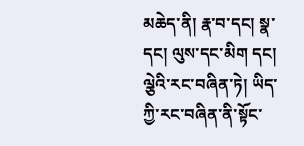མཆེད་ནི། རྣ་བ་དང། སྣ་དང། ལུས་དང་མིག དང། ལྕེའི་རང་བཞིན་ཏེ། ཡིད་ཀྱི་རང་བཞིན་ནི་སྟོང་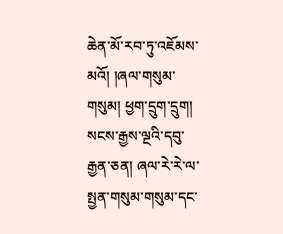ཆེན་མོ་རབ་ཏུ་འཇོམས་མའོ། །ཞལ་གསུམ་གསུམ། ཕྱག་དྲུག་དྲུག། སངས་རྒྱས་ལྔའི་དབུ་རྒྱན་ཅན། ཞལ་རེ་རེ་ལ་སྤྱན་གསུམ་གསུམ་དང་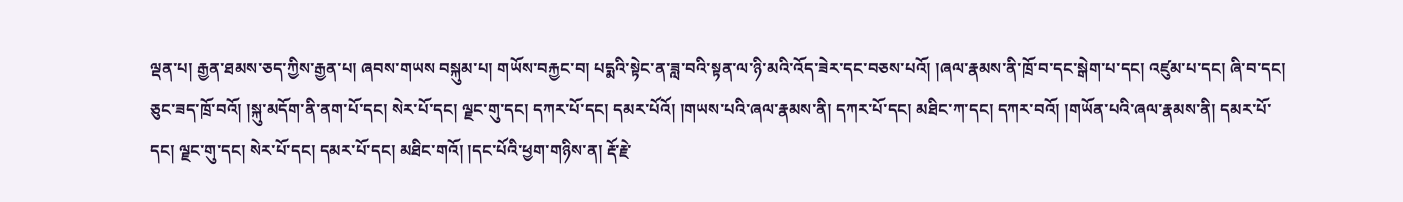ལྡན་པ། རྒྱན་ཐམས་ཅད་ཀྱིས་རྒྱན་པ། ཞབས་གཡས བསྐུམ་པ། གཡོས་བརྐྱང་བ། པདྨའི་སྟེང་ན་ཟླ་བའི་སྟན་ལ་ཉི་མའི་འོད་ཟེར་དང་བཅས་པའོ། །ཞལ་རྣམས་ནི་ཁྲོ་བ་དང་སྒེག་པ་དང། འཛུམ་པ་དང། ཞི་བ་དང། ཅུང་ཟད་ཁྲོ་བའོ། །སྐུ་མདོག་ནི་ནག་པོ་དང། སེར་པོ་དང། ལྗང་གུ་དང། དཀར་པོ་དང། དམར་པོའོ། །གཡས་པའི་ཞལ་རྣམས་ནི། དཀར་པོ་དང། མཐིང་ཀ་དང། དཀར་བའོ། །གཡོན་པའི་ཞལ་རྣམས་ནི། དམར་པོ་དང། ལྗང་གུ་དང། སེར་པོ་དང། དམར་པོ་དང། མཐིང་གའོ། །དང་པོའི་ཕྱག་གཉིས་ན། རྡོ་རྗེ་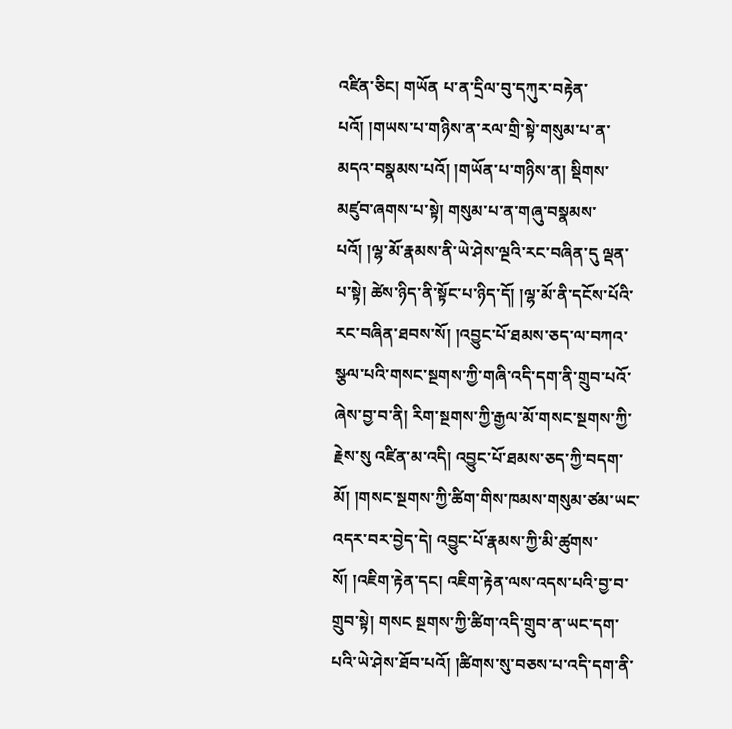འཛིན་ཅིང། གཡོན པ་ན་དྲིལ་བུ་དཀུར་བརྟེན་པའོ། །གཡས་པ་གཉིས་ན་རལ་གྲི་སྟེ་གསུམ་པ་ན་མདའ་བསྣམས་པའོ། །གཡོན་པ་གཉིས་ན། སྡིགས་མཛུབ་ཞགས་པ་སྟེ། གསུམ་པ་ན་གཞུ་བསྣམས་པའོ། །ལྷ་མོ་རྣམས་ནི་ཡེ་ཤེས་ལྔའི་རང་བཞིན་དུ ལྡན་པ་སྟེ། ཚེས་ཉིད་ནི་སྟོང་པ་ཉིད་དོ། །ལྷ་མོ་ནི་དངོས་པོའི་རང་བཞིན་ཐབས་སོ། །འབྱུང་པོ་ཐམས་ཅད་ལ་བཀའ་སྩལ་པའི་གསང་སྔགས་ཀྱི་གཞི་འདི་དག་ནི་གྲུབ་པའོ་ཞེས་བྱ་བ་ནི། རིག་སྔགས་ཀྱི་རྒྱལ་མོ་གསང་སྔགས་ཀྱི་རྗེས་སུ འཛིན་མ་འདི། འབྱུང་པོ་ཐམས་ཅད་ཀྱི་བདག་མོ། །གསང་སྔགས་ཀྱི་ཚིག་གིས་ཁམས་གསུམ་ཙམ་ཡང་འདར་བར་བྱེད་དེ། འབྱུང་པོ་རྣམས་ཀྱི་མི་ཚུགས་སོ། །འཇིག་རྟེན་དང། འཇིག་རྟེན་ལས་འདས་པའི་བྱ་བ་གྲུབ་སྟེ། གསང སྔགས་ཀྱི་ཚིག་འདི་གྲུབ་ན་ཡང་དག་པའི་ཡེ་ཤེས་ཐོབ་པའོ། །ཚིགས་སུ་བཅས་པ་འདི་དག་ནི་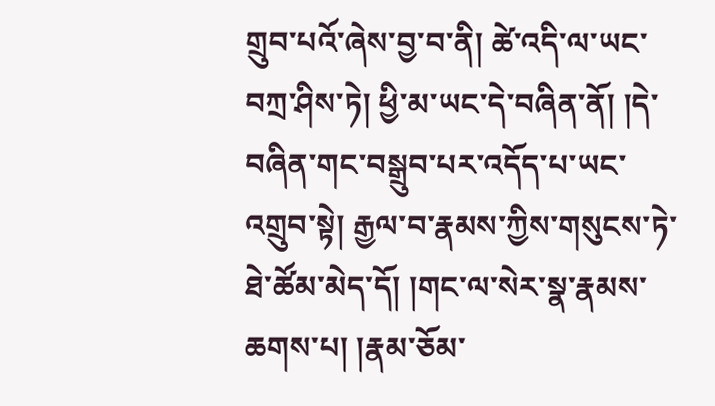གྲུབ་པའོ་ཞེས་བྱ་བ་ནི། ཚེ་འདི་ལ་ཡང་བཀྲ་ཤིས་ཏེ། ཕྱི་མ་ཡང་དེ་བཞིན་ནོ། །དེ་བཞིན་གང་བསྒྲུབ་པར་འདོད་པ་ཡང་འགྲུབ་སྟེ། རྒྱལ་བ་རྣམས་ཀྱིས་གསུངས་ཏེ་ཐེ་ཚོམ་མེད་དོ། །གང་ལ་སེར་སྣ་རྣམས་ཆགས་པ། །རྣམ་ཅོམ་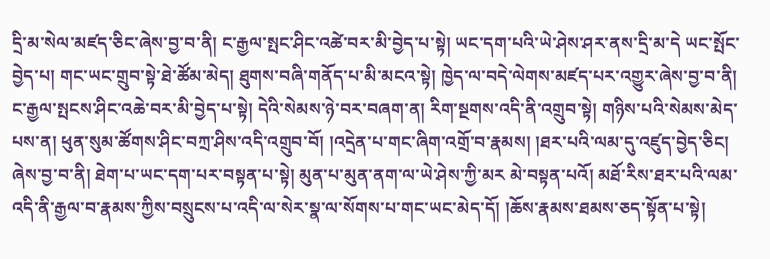དྲི་མ་སེལ་མཛད་ཅིང་ཞེས་བྱ་བ་ནི། ང་རྒྱལ་སྤང་ཤིང་འཚེ་བར་མི་བྱེད་པ་སྟེ། ཡང་དག་པའི་ཡེ་ཤེས་ཤར་ནས་དྲི་མ་དེ ཡང་སྤོང་བྱེད་པ། གང་ཡང་གྲུབ་སྟེ་ཐེ་ཚོམ་མེད། ཐུགས་བཞི་གནོད་པ་མི་མངའ་སྟེ། ཁྱེད་ལ་བདེ་ལེགས་མཛད་པར་འགྱུར་ཞེས་བྱ་བ་ནི། ང་རྒྱལ་སྤངས་ཤིང་འཆེ་བར་མི་བྱེད་པ་སྟེ། དེའི་སེམས་ཉེ་བར་བཞག་ན། རིག་སྔགས་འདི་ནི་འགྲུབ་སྟེ། གཉིས་པའི་སེམས་མེད་པས་ན། ཕུན་སུམ་ཚོགས་ཤིང་བཀྲ་ཤིས་འདི་འགྲུབ་བོ། །འདྲེན་པ་གང་ཞིག་འགྲོ་བ་རྣམས། །ཐར་པའི་ལམ་དུ་འཛུད་བྱེད་ཅིང། ཞེས་བྱ་བ་ནི། ཐེག་པ་ཡང་དག་པར་བསྟན་པ་སྟེ། མུན་པ་མུན་ནག་ལ་ཡེ་ཤེས་ཀྱི་མར མེ་བསྟན་པའོ། མཐོ་རིས་ཐར་པའི་ལམ་འདི་ནི་རྒྱལ་བ་རྣམས་ཀྱིས་བསྲུངས་པ་འདི་ལ་སེར་སྣ་ལ་སོགས་པ་གང་ཡང་མེད་དོ། །ཆོས་རྣམས་ཐམས་ཅད་སྟོན་པ་སྟེ།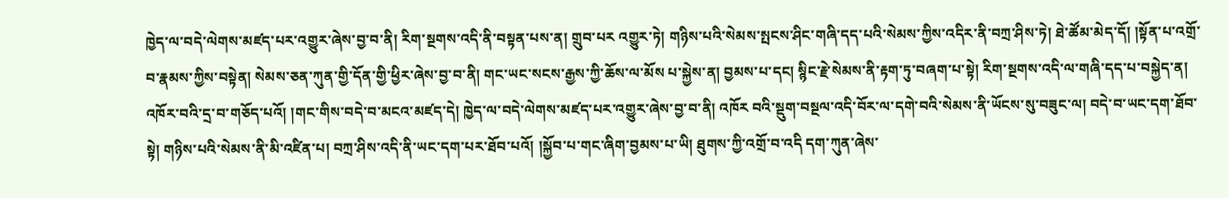ཁྱེད་ལ་བདེ་ལེགས་མཛད་པར་འགྱུར་ཞེས་བྱ་བ་ནི། རིག་སྔགས་འདི་ནི་བསྟན་པས་ན། གྲུབ་པར འགྱུར་ཏེ། གཉིས་པའི་སེམས་སྤངས་ཤིང་གཞི་དད་པའི་སེམས་ཀྱིས་འདིར་ནི་བཀྲ་ཤིས་ཏེ། ཐེ་ཚོམ་མེད་དོ། །སྟོན་པ་འགྲོ་བ་རྣམས་ཀྱིས་བསྟེན། སེམས་ཅན་ཀུན་གྱི་དོན་གྱི་ཕྱིར་ཞེས་བྱ་བ་ནི། གང་ཡང་སངས་རྒྱས་ཀྱི་ཆོས་ལ་མོས པ་སྐྱེས་ན། བྱམས་པ་དང། སྙིང་རྗེ་སེམས་ནི་རྟག་ཏུ་བཞག་པ་སྟེ། རིག་སྔགས་འདི་ལ་གཞི་དད་པ་བསྐྱེད་ན། འཁོར་བའི་དྲ་བ་གཅོད་པའོ། །གང་གིས་བདེ་བ་མངའ་མཛད་དེ། ཁྱེད་ལ་བདེ་ལེགས་མཛད་པར་འགྱུར་ཞེས་བྱ་བ་ནི། འཁོར བའི་སྡུག་བསྔལ་འདི་བོར་ལ་དགེ་བའི་སེམས་ནི་ཡོངས་སུ་བཟུང་ལ། བདེ་བ་ཡང་དག་ཐོབ་སྟེ། གཉིས་པའི་སེམས་ནི་མི་འཛིན་པ། བཀྲ་ཤིས་འདི་ནི་ཡང་དག་པར་ཐོབ་པའོ། །སྐྱོབ་པ་གང་ཞིག་བྱམས་པ་ཡི། ཐུགས་ཀྱི་འགྲོ་བ་འདི དག་ཀུན་ཞེས་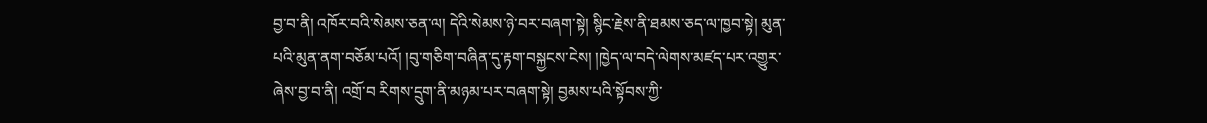བྱ་བ་ནི། འཁོར་བའི་སེམས་ཅན་ལ། དེའི་སེམས་ཉེ་བར་བཞག་སྟེ། སྙིང་རྗེས་ནི་ཐམས་ཅད་ལ་ཁྱབ་སྟེ། མུན་པའི་མུན་ནག་བཅོམ་པའོ། །བུ་གཅིག་བཞིན་དུ་རྟག་བསྐྱངས་ངེས། །ཁྱེད་ལ་བདེ་ལེགས་མཛད་པར་འགྱུར་ཞེས་བྱ་བ་ནི། འགྲོ་བ རིགས་དྲུག་ནི་མཉམ་པར་བཞག་སྟེ། བྱམས་པའི་སྟོབས་ཀྱི་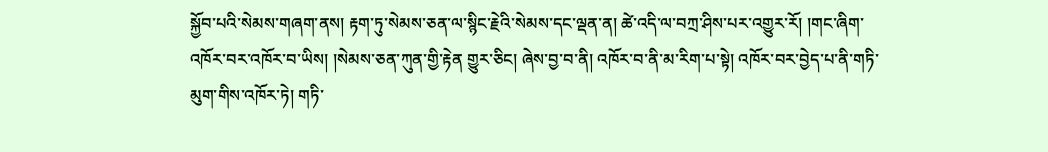སྐྱོབ་པའི་སེམས་གཞག་ནས། རྟག་ཏུ་སེམས་ཅན་ལ་སྙིང་རྗེའི་སེམས་དང་ལྡན་ན། ཚེ་འདི་ལ་བཀྲ་ཤིས་པར་འགྱུར་རོ། །གང་ཞིག་འཁོར་བར་འཁོར་བ་ཡིས། །སེམས་ཅན་ཀུན་གྱི་རྟེན གྱུར་ཅིང། ཞེས་བྱ་བ་ནི། འཁོར་བ་ནི་མ་རིག་པ་སྟེ། འཁོར་བར་བྱེད་པ་ནི་གཏི་མུག་གིས་འཁོར་ཏེ། གཏི་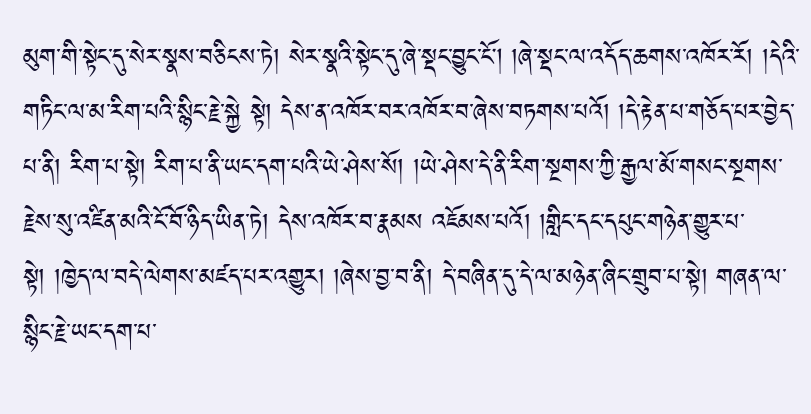མུག་གི་སྟེང་དུ་སེར་སྣས་བཅིངས་ཏེ། སེར་སྣའི་སྟེང་དུ་ཞེ་སྡང་བྱུང་ངོ། །ཞེ་སྡང་ལ་འདོད་ཆགས་འཁོར་རོ། །དེའི་གཏིང་ལ་མ་རིག་པའི་སྙིང་རྗེ་སྐྱེ སྟེ། དེས་ན་འཁོར་བར་འཁོར་བ་ཞེས་བཏགས་པའོ། །དེ་རྟེན་པ་གཅོད་པར་བྱེད་པ་ནི། རིག་པ་སྟེ། རིག་པ་ནི་ཡང་དག་པའི་ཡེ་ཤེས་སོ། །ཡེ་ཤེས་དེ་ནི་རིག་སྔགས་ཀྱི་རྒྱལ་མོ་གསང་སྔགས་རྗེས་སུ་འཛིན་མའི་ངོ་བོ་ཉིད་ཡིན་ཏེ། དེས་འཁོར་བ་རྣམས འཇོམས་པའོ། །གླིང་དང་དཔུང་གཉེན་གྱུར་པ་སྟེ། །ཁྱེད་ལ་བདེ་ལེགས་མཛད་པར་འགྱུར། །ཞེས་བྱ་བ་ནི། དེ་བཞིན་དུ་དེ་ལ་མཉེན་ཞིང་གྲུབ་པ་སྟེ། གཞན་ལ་སྙིང་རྗེ་ཡང་དག་པ་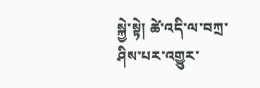སྐྱེ་སྟེ། ཚེ་འདི་ལ་བཀྲ་ཤིས་པར་འགྱུར་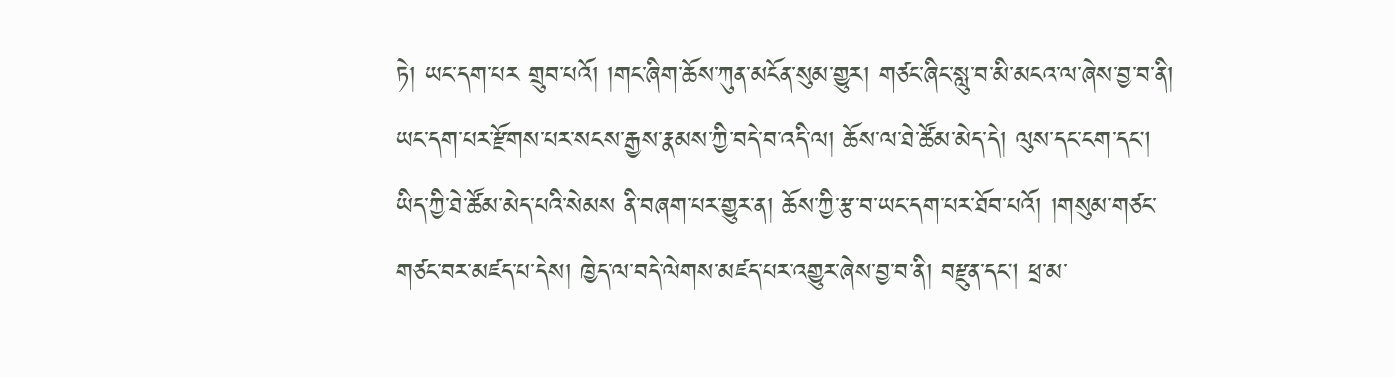ཏེ། ཡང་དག་པར གྲུབ་པའོ། །གང་ཞིག་ཆོས་ཀུན་མངོན་སུམ་གྱུར། གཙང་ཞིང་སླུ་བ་མི་མངའ་ལ་ཞེས་བྱ་བ་ནི། ཡང་དག་པར་རྫོགས་པར་སངས་རྒྱས་རྣམས་ཀྱི་བདེ་བ་འདི་ལ། ཆོས་ལ་ཐེ་ཚོམ་མེད་དེ། ལུས་དང་ངག་དང། ཡིད་ཀྱི་ཐེ་ཚོམ་མེད་པའི་སེམས ནི་བཞག་པར་གྱུར་ན། ཆོས་ཀྱི་རྩ་བ་ཡང་དག་པར་ཐོབ་པའོ། །གསུམ་གཙང་གཙང་བར་མཛད་པ་དེས། ཁྱེད་ལ་བདེ་ལེགས་མཛད་པར་འགྱུར་ཞེས་བྱ་བ་ནི། བརྫུན་དང། ཕྲ་མ་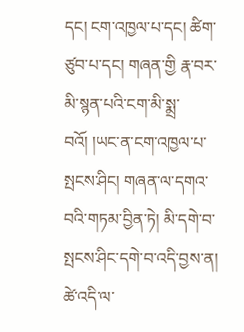དང། ངག་འཁྱལ་པ་དང། ཚིག་ཙུབ་པ་དང། གཞན་གྱི རྣ་བར་མི་སྙན་པའི་ངག་མི་སྨྲ་བའོ། །ཡང་ན་ངག་འཁྱལ་པ་སྤངས་ཤིང། གཞན་ལ་དགའ་བའི་གཏམ་བྱིན་ཏེ། མི་དགེ་བ་སྤངས་ཤིང་དགེ་བ་འདི་བྱས་ན། ཚེ་འདི་ལ་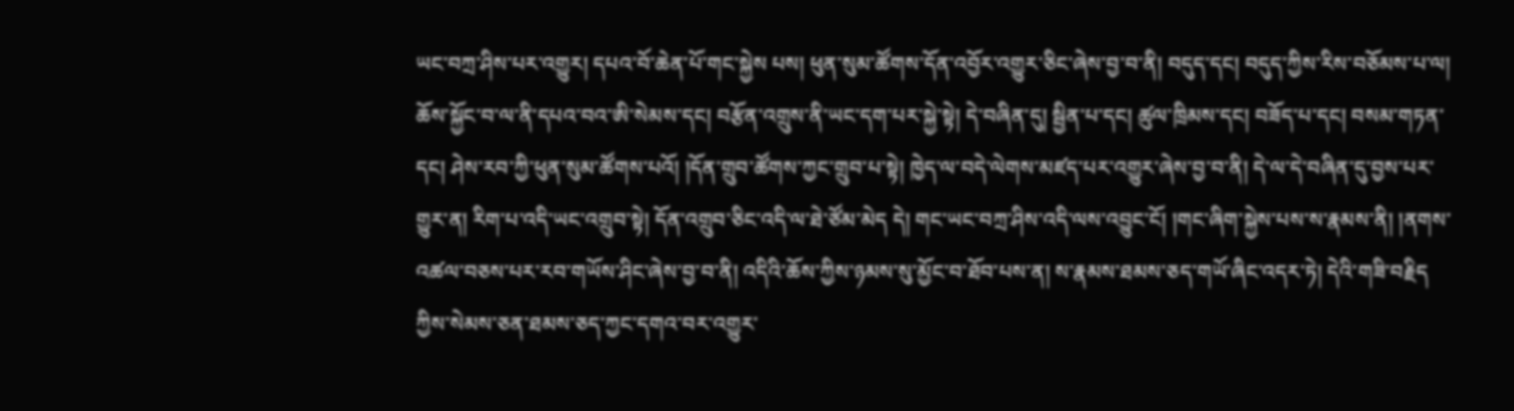ཡང་བཀྲ་ཤིས་པར་འགྱུར། དཔའ་བོ་ཆེན་པོ་གང་སྐྱེས པས། ཕུན་སུམ་ཚོགས་དོན་འབྱོར་འགྱུར་ཅིང་ཞེས་བྱ་བ་ནི། བདུད་དང། བདུད་ཀྱིས་རིས་བཅོམས་པ་ལ། ཆོས་སྐྱོང་བ་ལ་ནི་དཔའ་བའ་ཨི་སེམས་དང། བརྩོན་འགྲུས་ནི་ཡང་དག་པར་སྐྱེ་སྟེ། དེ་བཞིན་དུ། སྦྱིན་པ་དང། ཚུལ་ཁྲིམས་དང། བཟོད་པ་དང། བསམ་གཏན་དང། ཤེས་རབ་ཀྱི་ཕུན་སུམ་ཚོགས་པའོ། །དོན་གྲུབ་ཚོགས་ཀྱང་གྲུབ་པ་སྟེ། ཁྱེད་ལ་བདེ་ལེགས་མཛད་པར་འགྱུར་ཞེས་བྱ་བ་ནི། དེ་ལ་དེ་བཞིན་དུ་བྱས་པར་གྱུར་ན། རིག་པ་འདི་ཡང་འགྲུབ་སྟེ། དོན་འགྲུབ་ཅིང་འདི་ལ་ཐེ་ཙོམ་མེད དེ། གང་ཡང་བཀྲ་ཤིས་འདི་ལས་འབྱུང་ངོ། །གང་ཞིག་སྐྱེས་པས་ས་རྣམས་ནི། །ནགས་འཚལ་བཅས་པར་རབ་གཡོས་ཤིང་ཞེས་བྱ་བ་ནི། འདིའི་ཆོས་ཀྱིས་ཉམས་སུ་མྱོང་བ་ཐོབ་པས་ན། ས་རྣམས་ཐམས་ཅད་གཡོ་ཞིང་འདར་ཏེ། དེའི་གཟི་བརྗིད ཀྱིས་སེམས་ཅན་ཐམས་ཅད་ཀྱང་དགའ་བར་འགྱུར་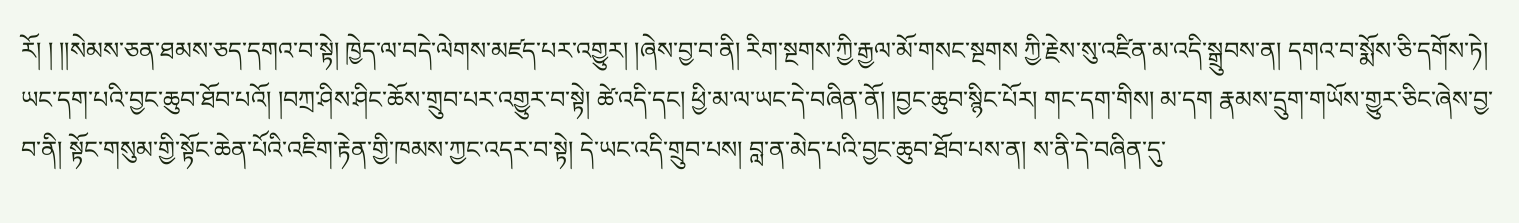རོ། ། །།སེམས་ཅན་ཐམས་ཅད་དགའ་བ་སྟེ། ཁྱེད་ལ་བདེ་ལེགས་མཛད་པར་འགྱུར། །ཞེས་བྱ་བ་ནི། རིག་སྔགས་ཀྱི་རྒྱལ་མོ་གསང་སྔགས ཀྱི་རྗེས་སུ་འཛིན་མ་འདི་སྒྲུབས་ན། དགའ་བ་སྨོས་ཅི་དགོས་ཏེ། ཡང་དག་པའི་བྱང་ཆུབ་ཐོབ་པའོ། །བཀྲ་ཤིས་ཤིང་ཆོས་གྲུབ་པར་འགྱུར་བ་སྟེ། ཚེ་འདི་དང། ཕྱི་མ་ལ་ཡང་དེ་བཞིན་ནོ། །བྱང་ཆུབ་སྙིང་པོར། གང་དག་གིས། མ་དག རྣམས་དྲུག་གཡོས་གྱུར་ཅིང་ཞེས་བྱ་བ་ནི། སྟོང་གསུམ་གྱི་སྟོང་ཆེན་པོའི་འཇིག་རྟེན་གྱི་ཁམས་ཀྱང་འདར་བ་སྟེ། དེ་ཡང་འདི་གྲུབ་པས། བླ་ན་མེད་པའི་བྱང་ཆུབ་ཐོབ་པས་ན། ས་ནི་དེ་བཞིན་དུ་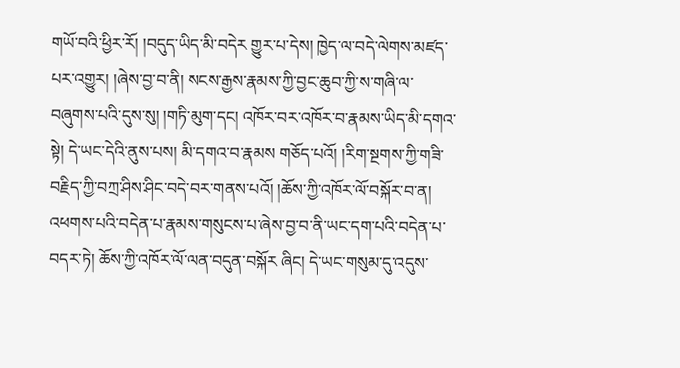གཡོ་བའི་ཕྱིར་རོ། །བདུད་ཡིད་མི་བདེར གྱུར་པ་དེས། ཁྱེད་ལ་བདེ་ལེགས་མཛད་པར་འགྱུར། །ཞེས་བྱ་བ་ནི། སངས་རྒྱས་རྣམས་ཀྱི་བྱང་ཆུབ་ཀྱི་ས་གཞི་ལ་བཞུགས་པའི་དུས་སུ། །གཏི་མུག་དང། འཁོར་བར་འཁོར་བ་རྣམས་ཡིད་མི་དགའ་སྟེ། དེ་ཡང་དེའི་ནུས་པས། མི་དགའ་བ་རྣམས གཅོད་པའོ། །རིག་སྔགས་ཀྱི་གཟི་བརྗིད་ཀྱི་བཀྲ་ཤིས་ཤིང་བདེ་བར་གནས་པའོ། །ཆོས་ཀྱི་འཁོར་ལོ་བསྐོར་བ་ན། འཕགས་པའི་བདེན་པ་རྣམས་གསུངས་པ་ཞེས་བྱ་བ་ནི་ཡང་དག་པའི་བདེན་པ་བདར་ཏེ། ཆོས་ཀྱི་འཁོར་ལོ་ལན་བདུན་བསྐོར ཞིང། དེ་ཡང་གསུམ་དུ་འདུས་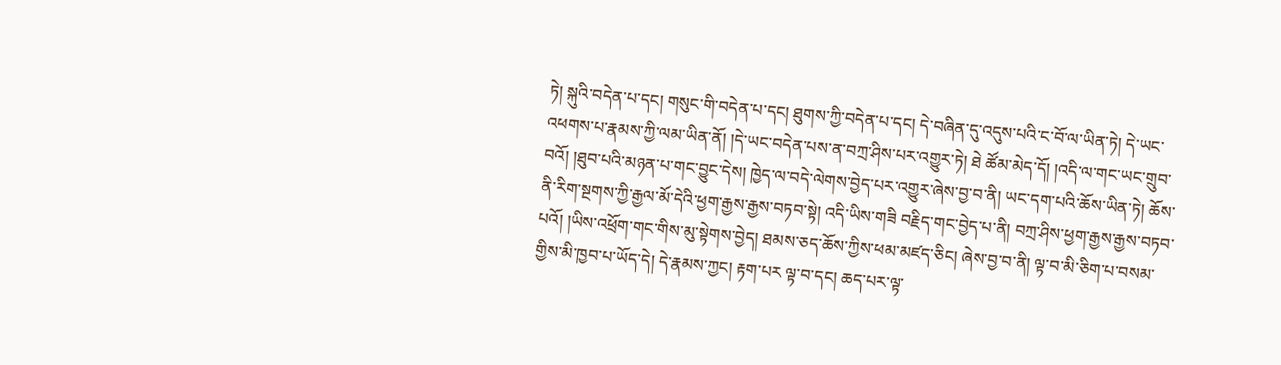ཏེ། སྐུའི་བདེན་པ་དང། གསུང་གི་བདེན་པ་དང། ཐུགས་ཀྱི་བདེན་པ་དང། དེ་བཞིན་དུ་འདུས་པའི་ང་བོ་ལ་ཡིན་ཏེ། དེ་ཡང་འཕགས་པ་རྣམས་ཀྱི་ལམ་ཡིན་ནོ། །དེ་ཡང་བདེན་པས་ན་བཀྲ་ཤིས་པར་འགྱུར་ཏེ། ཐེ ཚོམ་མེད་དོ། །འདི་ལ་གང་ཡང་གྲུབ་བའོ། །ཐུབ་པའི་མཉན་པ་གང་བྱུང་དེས། ཁྱེད་ལ་བདེ་ལེགས་བྱེད་པར་འགྱུར་ཞེས་བྱ་བ་ནི། ཡང་དག་པའི་ཆོས་ཡིན་ཏེ། ཆོས་ནི་རིག་སྔགས་ཀྱི་རྒྱལ་མོ་དེའི་ཕྱག་རྒྱས་རྒྱས་བཏབ་སྟེ། འདི་ཡིས་གཟི བརྗིད་གང་བྱེད་པ་ནི། བཀྲ་ཤིས་ཕྱག་རྒྱས་རྒྱས་བཏབ་པའོ། །ཡིས་འཕྲོག་གང་གིས་མུ་སྟེགས་བྱེད། ཐམས་ཅད་ཆོས་ཀྱིས་ཕམ་མཛད་ཅིང། ཞེས་བྱ་བ་ནི། ལྟ་བ་མི་ཅིག་པ་བསམ་གྱིས་མི་ཁྱབ་པ་ཡོད་དེ། དེ་རྣམས་ཀྱང། རྟག་པར ལྟ་བ་དང། ཆད་པར་ལྟ་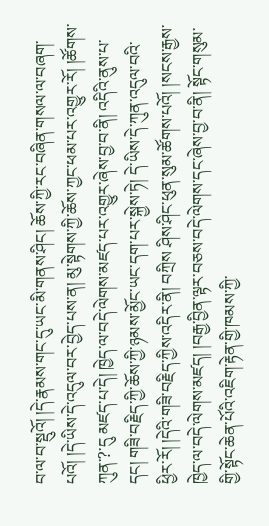བ་ལ་བ་སྡུའོ། །དེ་རྣམས་གང་དུ་ཡང་མི་གནས་ཤིང། ཆོས་ཀྱི་རང་བཞིན་གསལ་ལ་བཞག་པའོ། །དེ་ཡིས་དེ་འདུལ་བར་བྱེད་པས་ན། མུ་སྟེགས་ཀྱི་ཆོས་ཀྱང་ཕམ་པར་འགྱུར་རོ། །ཚོགས་ཀུན་?་དུ མཛད་པ་དེ། ཁྱེད་ལ་བདེ་ལེགས་མཛད་པར་འགྱུར་ཞེས་བྱ་བ་ནི། འདིའི་ནུས་པ་དང། གཟི་བརྗིད་ཀྱི་ཆོས་ཀྱི་ཉམས་མྱོང་ཡང་དག་པར་སྐྱེས་ཏེ། དེ་ཡིས་དེ་ཀུན་འདུལ་བའི་ཕྱིར་རོ། །དེའི་གཟི་བརྗིད་ཀྱིས་འདིར་ནི། བཀྲིས ཤིས་ཤིང་ཕུན་སུམ་ཚོགས་པའོ། །སངས་རྒྱས་ཁྱེད་ལ་བདེ་ལེགས་མཛད། །བརྒྱ་བྱིན་ལྟར་བཅས་བདེ་ལེགས་དང་ཞེས་བྱ་བ་ནི། སྟོང་གསུམ་གྱི་སྟོང་ཆེན་པོའི་འཇིག་རྟེན་གྱི་ཁམས་ཀྱི་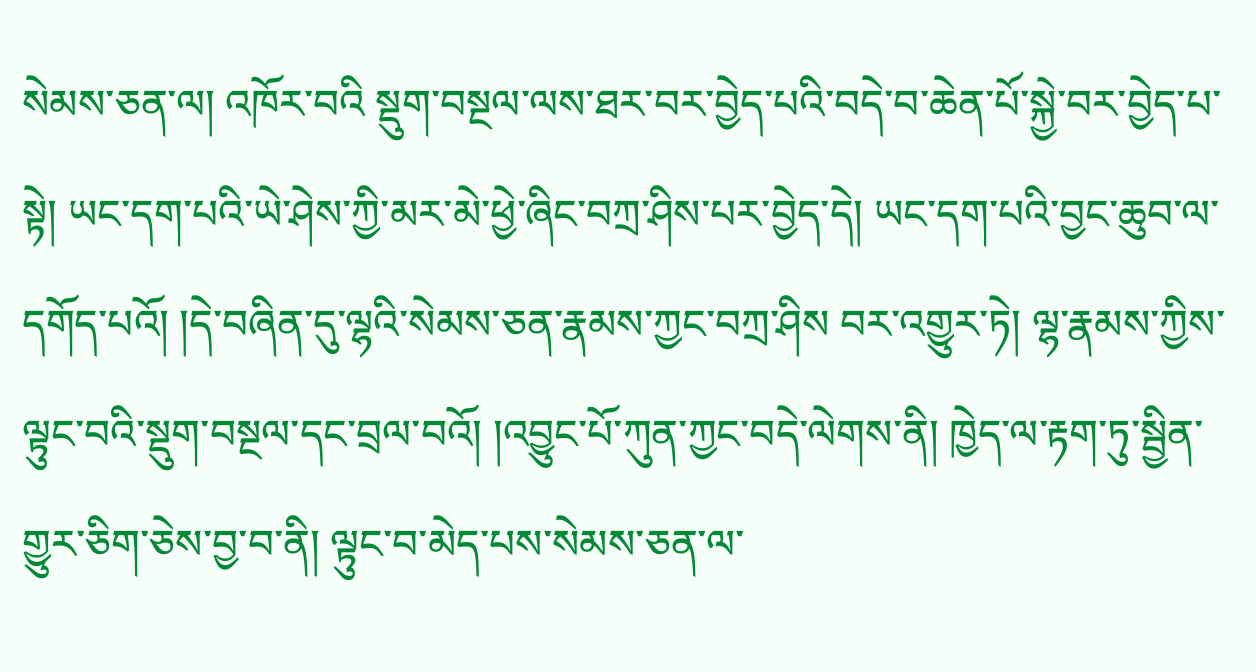སེམས་ཅན་ལ། འཁོར་བའི སྡུག་བསྔལ་ལས་ཐར་བར་བྱེད་པའི་བདེ་བ་ཆེན་པོ་སྐྱེ་བར་བྱེད་པ་སྟེ། ཡང་དག་པའི་ཡེ་ཤེས་ཀྱི་མར་མེ་ཕྱེ་ཞིང་བཀྲ་ཤིས་པར་བྱེད་དེ། ཡང་དག་པའི་བྱང་ཆུབ་ལ་དགོད་པའོ། །དེ་བཞིན་དུ་ལྷའི་སེམས་ཅན་རྣམས་ཀྱང་བཀྲ་ཤིས བར་འགྱུར་ཏེ། ལྷ་རྣམས་ཀྱིས་ལྟུང་བའི་སྡུག་བསྔལ་དང་བྲལ་བའོ། །འབྱུང་པོ་ཀུན་ཀྱང་བདེ་ལེགས་ནི། ཁྱེད་ལ་རྟག་ཏུ་སྦྱིན་གྱུར་ཅིག་ཅེས་བྱ་བ་ནི། ལྟུང་བ་མེད་པས་སེམས་ཅན་ལ་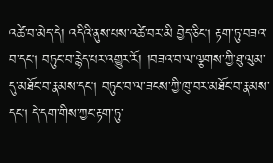འཚེ་བ་མེད་དེ། འདིའི་ནུས་པས་འཚེ་བར་མི བྱེད་ཅིང། རྟག་ཏུ་བཟའ་བ་དང། བཏུང་བ་རྙེད་པར་འགྱུར་རོ། །བཟའ་བ་ལ་ལྕགས་ཀྱི་ཐུ་ལུམ་དུ་མཐོང་བ་རྣམས་དང། བཏུང་བ་ལ་ཟངས་ཀྱི་ཁུ་བར་མཐོང་བ་རྣམས་དང། དེ་དག་གིས་ཀྱང་རྟག་ཏུ་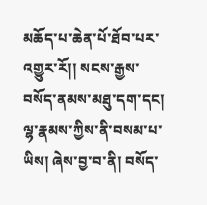མཆོད་པ་ཆེན་པོ་ཐོབ་པར་འགྱུར་རོ།། སངས་རྒྱས་བསོད་ནམས་མཐུ་དག་དང། ལྷ་རྣམས་ཀྱིས་ནི་བསམ་པ་ཡིས། ཞེས་བྱ་བ་ནི། བསོད་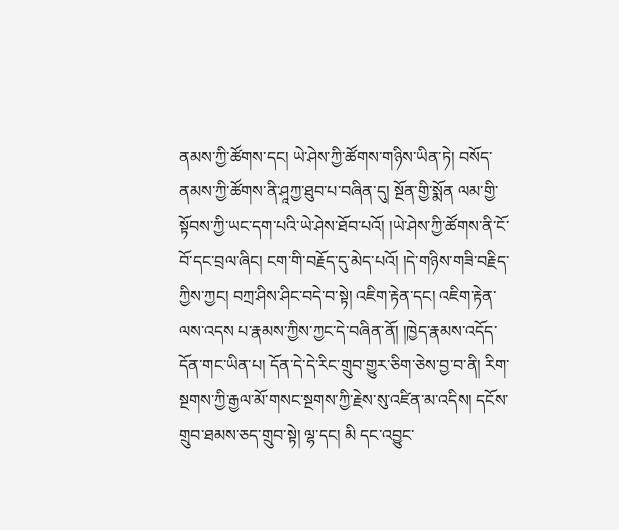ནམས་ཀྱི་ཚོགས་དང། ཡེ་ཤེས་ཀྱི་ཚོགས་གཉིས་ཡིན་ཏེ། བསོད་ནམས་ཀྱི་ཚོགས་ནི་ཤཱཀྱ་ཐུབ་པ་བཞིན་དུ། སྔོན་གྱི་སྨོན ལམ་གྱི་སྟོབས་ཀྱི་ཡང་དག་པའི་ཡེ་ཤེས་ཐོབ་པའོ། །ཡེ་ཤེས་ཀྱི་ཚོགས་ནི་ངོ་བོ་དང་བྲལ་ཞིང། ངག་གི་བརྗོད་དུ་མེད་པའོ། །དེ་གཉིས་གཟི་བརྗིད་ཀྱིས་ཀྱང། བཀྲ་ཤིས་ཤིང་བདེ་བ་སྟེ། འཇིག་རྟེན་དང། འཇིག་རྟེན་ལས་འདས པ་རྣམས་ཀྱིས་ཀྱང་དེ་བཞིན་ནོ། །ཁྱེད་རྣམས་འདོད་དོན་གང་ཡིན་པ། དོན་དེ་དེ་རིང་གྲུབ་གྱུར་ཅིག་ཅེས་བྱ་བ་ནི། རིག་སྔགས་ཀྱི་རྒྱལ་མོ་གསང་སྔགས་ཀྱི་རྗེས་སུ་འཛིན་མ་འདིས། དངོས་གྲུབ་ཐམས་ཅད་གྲུབ་སྟེ། ལྷ་དང། མི དང་འབྱུང་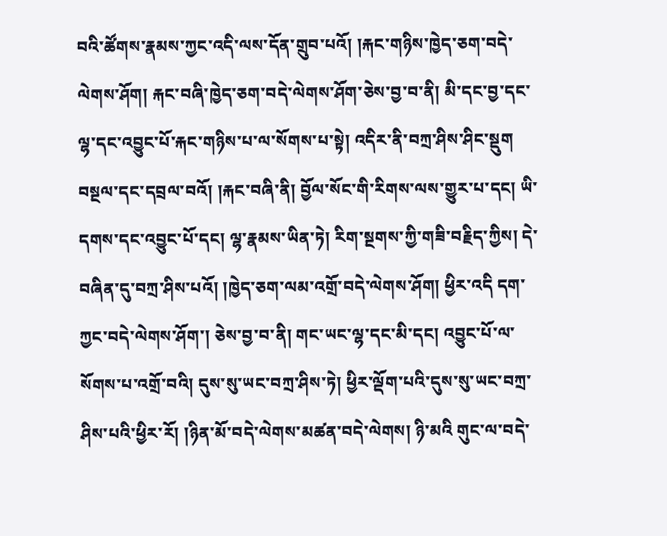བའི་ཚོགས་རྣམས་ཀྱང་འདི་ལས་དོན་གྲུབ་པའོ། །རྐང་གཉིས་ཁྱེད་ཅག་བདེ་ལེགས་ཤོག། རྐང་བཞི་ཁྱེད་ཅག་བདེ་ལེགས་ཤོག་ཅེས་བྱ་བ་ནི། མི་དང་བྱ་དང་ལྷ་དང་འབྱུང་པོ་རྐང་གཉིས་པ་ལ་སོགས་པ་སྟེ། འདིར་ནི་བཀྲ་ཤིས་ཤིང་སྡུག བསྔལ་དང་དབྲལ་བའོ། །རྐང་བཞི་ནི། བྱོལ་སོང་གི་རིགས་ལས་གྱུར་པ་དང། ཡི་དགས་དང་འབྱུང་པོ་དང། ལྷ་རྣམས་ཡིན་ཏེ། རིག་སྔགས་ཀྱི་གཟི་བརྗིད་ཀྱིས། དེ་བཞིན་དུ་བཀྲ་ཤིས་པའོ། །ཁྱེད་ཅག་ལམ་འགྲོ་བདེ་ལེགས་ཤོག། ཕྱིར་འདི དག་ཀྱང་བདེ་ལེགས་ཤོག་། ཅེས་བྱ་བ་ནི། གང་ཡང་ལྷ་དང་མི་དང། འབྱུང་པོ་ལ་སོགས་པ་འགྲོ་བའི། དུས་སུ་ཡང་བཀྲ་ཤིས་ཏེ། ཕྱིར་ལྡོག་པའི་དུས་སུ་ཡང་བཀྲ་ཤིས་པའི་ཕྱིར་རོ། །ཉིན་མོ་བདེ་ལེགས་མཚན་བདེ་ལེགས། ཉི་མའི གུང་ལ་བདེ་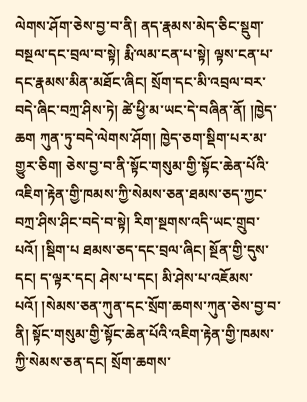ལེགས་ཤོག་ཅེས་བྱ་བ་ནི། ནད་རྣམས་མེད་ཅིང་སྡུག་བསྔལ་དང་བྲལ་བ་སྟེ། རྨི་ལམ་ངན་པ་སྟེ། ལྟས་ངན་པ་དང་རྣམས་མིན་མཐོང་ཞིང། སྲོག་དང་མི་འབྲལ་བར་བདེ་ཞིང་བཀྲ་ཤིས་ཏེ། ཚེ་ཕྱི་མ་ཡང་དེ་བཞིན་ནོ། །ཁྱེད་ཆག ཀུན་ཏུ་བདེ་ལེགས་ཤོག། ཁྱེད་ཅག་སྡིག་པར་མ་གྱུར་ཅིག། ཅེས་བྱ་བ་ནི་སྟོང་གསུམ་གྱི་སྟོང་ཆེན་པོའི་འཇིག་རྟེན་གྱི་ཁམས་ཀྱི་སེམས་ཅན་ཐམས་ཅད་ཀྱང་བཀྲ་ཤིས་ཤིང་བདེ་བ་སྟེ། རིག་སྔགས་འདི་ཡང་གྲུབ་པའོ། །སྡིག་པ ཐམས་ཅད་དང་བྲལ་ཞིང། སྔོན་གྱི་དུས་དང། ད་ལྟར་དང། ཤེས་པ་དང། མི་ཤེས་པ་འཇོམས་པའོ། །སེམས་ཅན་ཀུན་དང་སྲོག་ཆགས་ཀུན་ཅེས་བྱ་བ་ནི། སྟོང་གསུམ་གྱི་སྟོང་ཆེན་པོའི་འཇིག་རྟེན་གྱི་ཁམས་ཀྱི་སེམས་ཅན་དང། སྲོག་ཆགས་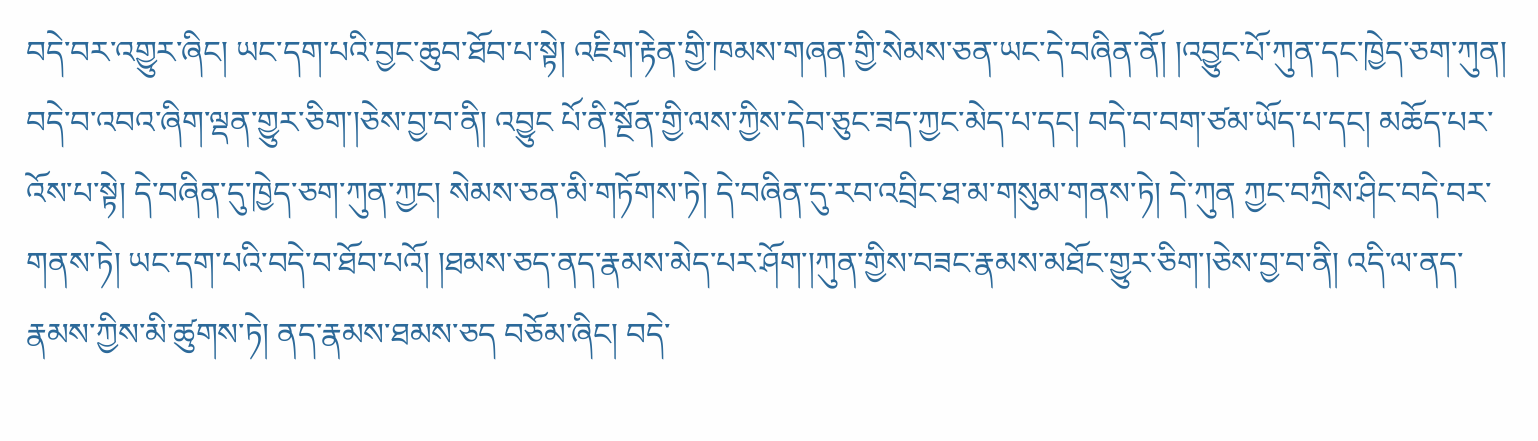བདེ་བར་འགྱུར་ཞིང། ཡང་དག་པའི་བྱང་ཆུབ་ཐོབ་པ་སྟེ། འཇིག་རྟེན་གྱི་ཁམས་གཞན་གྱི་སེམས་ཅན་ཡང་དེ་བཞིན་ནོ། །འབྱུང་པོ་ཀུན་དང་ཁྱེད་ཅག་ཀུན། བདེ་བ་འབའ་ཞིག་ལྡན་གྱུར་ཅིག་།ཅེས་བྱ་བ་ནི། འབྱུང པོ་ནི་སྔོན་གྱི་ལས་ཀྱིས་དེབ་ཅུང་ཟད་ཀྱང་མེད་པ་དང། བདེ་བ་བག་ཙམ་ཡོད་པ་དང། མཆོད་པར་འོས་པ་སྟེ། དེ་བཞིན་དུ་ཁྱེད་ཅག་ཀུན་ཀྱང། སེམས་ཅན་མི་གཏོགས་ཏེ། དེ་བཞིན་དུ་རབ་འབྲིང་ཐ་མ་གསུམ་གནས་ཏེ། དེ་ཀུན ཀྱང་བཀྲིས་ཤིང་བདེ་བར་གནས་ཏེ། ཡང་དག་པའི་བདེ་བ་ཐོབ་པའོ། །ཐམས་ཅད་ནད་རྣམས་མེད་པར་ཤོག་།ཀུན་གྱིས་བཟང་རྣམས་མཐོང་གྱུར་ཅིག་།ཅེས་བྱ་བ་ནི། འདི་ལ་ནད་རྣམས་ཀྱིས་མི་ཚུགས་ཏེ། ནད་རྣམས་ཐམས་ཅད བཅོམ་ཞིང། བདེ་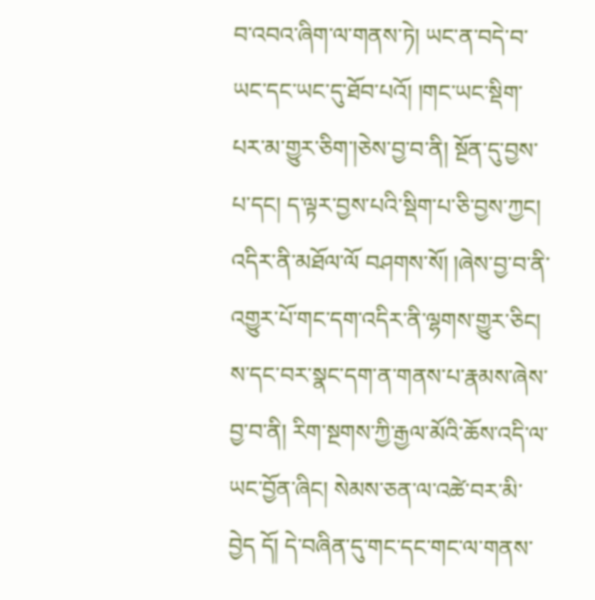བ་འབའ་ཞིག་ལ་གནས་ཏེ། ཡང་ན་བདེ་བ་ཡང་དང་ཡང་དུ་ཐོབ་པའོ། །གང་ཡང་སྡིག་པར་མ་གྱུར་ཅིག་།ཅེས་བྱ་བ་ནི། སྔོན་དུ་བྱས་པ་དང། ད་ལྟར་བྱས་པའི་སྡིག་པ་ཅི་བྱས་ཀྱང། འདིར་ནི་མཐོལ་ལོ བཤགས་སོ། །ཞེས་བྱ་བ་ནི་འགྱུར་པོ་གང་དག་འདིར་ནི་ལྷགས་གྱུར་ཅིང། ས་དང་བར་སྣང་དག་ན་གནས་པ་རྣམས་ཞེས་བྱ་བ་ནི། རིག་སྔགས་ཀྱི་རྒྱལ་མོའི་ཆོས་འདི་ལ་ཡང་བྱོན་ཞིང། སེམས་ཅན་ལ་འཚེ་བར་མི་བྱེད དོ། དེ་བཞིན་དུ་གང་དང་གང་ལ་གནས་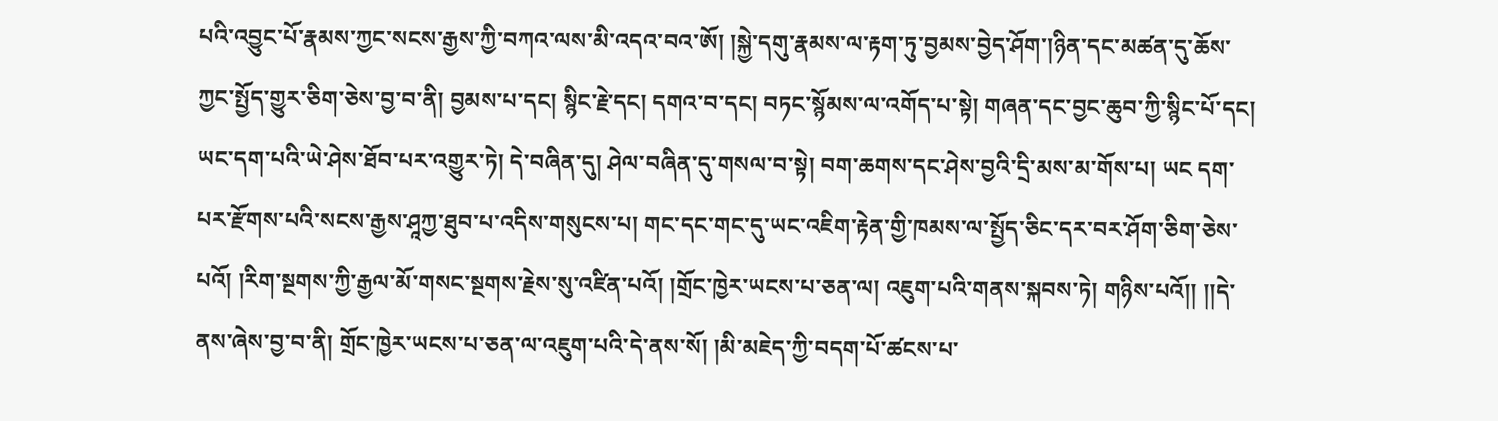པའི་འབྱུང་པོ་རྣམས་ཀྱང་སངས་རྒྱས་ཀྱི་བཀའ་ལས་མི་འདའ་བའ་ཨོ། །སྐྱེ་དགུ་རྣམས་ལ་རྟག་ཏུ་བྱམས་བྱེད་ཤོག་།ཉིན་དང་མཚན་དུ་ཆོས་ཀྱང་སྤྱོད་གྱུར་ཅིག་ཅེས་བྱ་བ་ནི། བྱམས་པ་དང། སྙིང་རྗེ་དང། དགའ་བ་དང། བཏང་སྙོམས་ལ་འགོད་པ་སྟེ། གཞན་དང་བྱང་ཆུབ་ཀྱི་སྙིང་པོ་དང། ཡང་དག་པའི་ཡེ་ཤེས་ཐོབ་པར་འགྱུར་ཏེ། དེ་བཞིན་དུ། ཤེལ་བཞིན་དུ་གསལ་བ་སྟེ། བག་ཆགས་དང་ཤེས་བྱའི་དྲི་མས་མ་གོས་པ། ཡང དག་པར་རྫོགས་པའི་སངས་རྒྱས་ཤཱཀྱ་ཐུབ་པ་འདིས་གསུངས་པ། གང་དང་གང་དུ་ཡང་འཇིག་རྟེན་གྱི་ཁམས་ལ་སྤྱོད་ཅིང་དར་བར་ཤོག་ཅིག་ཅེས་པའོ། །རིག་སྔགས་ཀྱི་རྒྱལ་མོ་གསང་སྔགས་རྗེས་སུ་འཛིན་པའོ། །གྲོང་ཁྱེར་ཡངས་པ་ཅན་ལ། འཇུག་པའི་གནས་སྐབས་ཏེ། གཉིས་པའོ།། །།དེ་ནས་ཞེས་བྱ་བ་ནི། གྲོང་ཁྱེར་ཡངས་པ་ཅན་ལ་འཇུག་པའི་དེ་ནས་སོ། །མི་མཇེད་ཀྱི་བདག་པོ་ཚངས་པ་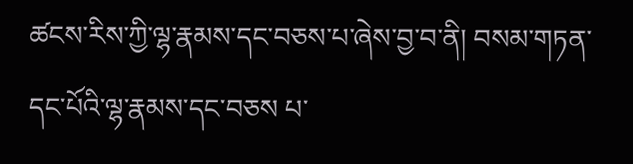ཚངས་རིས་ཀྱི་ལྷ་རྣམས་དང་བཅས་པ་ཞེས་བྱ་བ་ནི། བསམ་གཏན་དང་པོའི་ལྷ་རྣམས་དང་བཅས པ་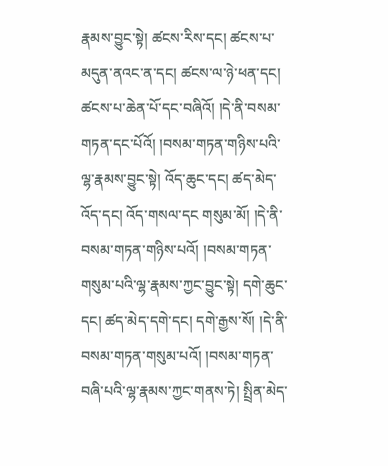རྣམས་བྱུང་སྟེ། ཚངས་རིས་དང། ཚངས་པ་མདུན་ནའང་ན་དང། ཚངས་ལ་ཉེ་ཕན་དང། ཚངས་པ་ཆེན་པོ་དང་བཞིའོ། །དེ་ནི་བསམ་གཏན་དང་པོའོ། །བསམ་གཏན་གཉིས་པའི་ལྷ་རྣམས་བྱུང་སྟེ། འོད་ཆུང་དང། ཚད་མེད་འོད་དང། འོད་གསལ་དང གསུམ་མོ། །དེ་ནི་བསམ་གཏན་གཉིས་པའོ། །བསམ་གཏན་གསུམ་པའི་ལྷ་རྣམས་ཀྱང་བྱུང་སྟེ། དགེ་ཆུང་དང། ཚད་མེད་དགེ་དང། དགེ་རྒྱས་སོ། །དེ་ནི་བསམ་གཏན་གསུམ་པའོ། །བསམ་གཏན་བཞི་པའི་ལྷ་རྣམས་ཀྱང་གནས་ཏེ། སྤྲིན་མེད་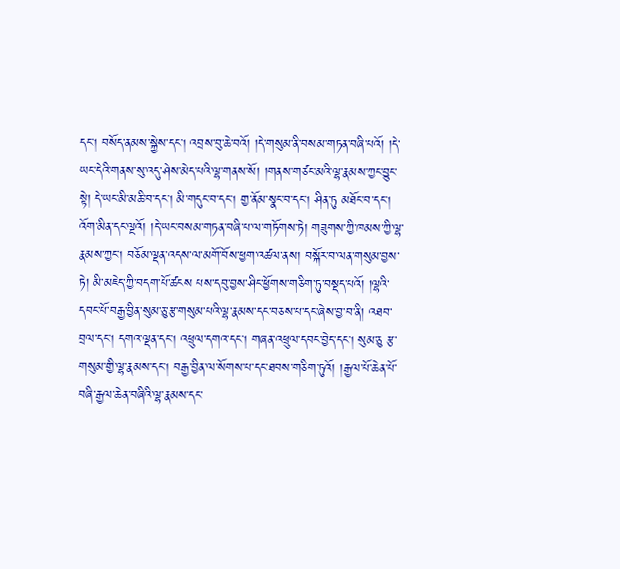དང། བསོད་ནམས་སྐྱེས་དང། འབྲས་བུ་ཆེ་བའོ། །དེ་གསུམ་ནི་བསམ་གཏན་བཞི་པའོ། །དེ་ཡང་དེའི་གནས་སུ་འདུ་ཤེས་མེད་པའི་ལྷ་གནས་སོ། །གནས་གཙང་མའི་ལྷ་རྣམས་ཀྱང་བྱུང་སྟེ། དེ་ཡང་མི་མཆི་བ་དང། མི་གདུང་བ་དང། གྱ་ནོམ་སྣང་བ་དང། ཤིན་ཏུ མཐོང་བ་དང། འོག་མིན་དང་ལྔའོ། །དེ་ཡང་བསམ་གཏན་བཞི་པ་ལ་གཏོགས་ཏེ། གཟུགས་ཀྱི་ཁམས་ཀྱི་ལྷ་རྣམས་ཀྱང། བཅོམ་ལྡན་འདས་ལ་མགོ་བོས་ཕྱག་འཚལ་ནས། བསྐོར་བ་ལན་གསུམ་བྱས་ཏེ། མི་མཇེད་ཀྱི་བདག་པོ་ཚངས པས་དབུ་བྱས་ཤིང་ཕྱོགས་གཅིག་ཏུ་བསྡད་པའོ། །ལྷའི་དབང་པོ་བརྒྱ་བྱིན་སུམ་ཅུ་རྩ་གསུམ་པའི་ལྷ་རྣམས་དང་བཅས་པ་དང་ཞེས་བྱ་བ་ནི། འཐབ་བྲལ་དང། དགའ་ལྡན་དང། འཕྲུལ་དགའ་དང། གཞན་འཕྲུལ་དབང་བྱེད་དང། སུམ་ཅུ རྩ་གསུམ་གྱི་ལྷ་རྣམས་དང། བརྒྱ་བྱིན་ལ་སོགས་པ་དང་ཐབས་གཅིག་ཏུའོ། །རྒྱལ་པོ་ཆེན་པོ་བཞི་རྒྱལ་ཆེན་བཞིའི་ལྷ་རྣམས་དང་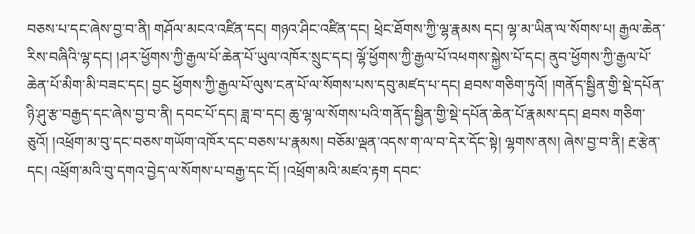བཅས་པ་དང་ཞེས་བྱ་བ་ནི། གཤོལ་མངའ་འཛིན་དང། གཉའ་ཤིང་འཛིན་དང། ཕྲེང་ཐོགས་ཀྱི་ལྷ་རྣམས དང། ལྷ་མ་ཡིན་ལ་སོགས་པ། རྒྱལ་ཆེན་རིས་བཞིའི་ལྷ་དང། །ཤར་ཕྱོགས་ཀྱི་རྒྱལ་པོ་ཆེན་པོ་ཡུལ་འཁོར་སྲུང་དང། ལྷོ་ཕྱོགས་ཀྱི་རྒྱལ་པོ་འཕགས་སྐྱེས་པོ་དང། ནུབ་ཕྱོགས་ཀྱི་རྒྱལ་པོ་ཆེན་པོ་མིག་མི་བཟང་དང། བྱང ཕྱོགས་ཀྱི་རྒྱལ་པོ་ལུས་ངན་པོ་ལ་སོགས་པས་དབུ་མཛད་པ་དང། ཐབས་གཅིག་ཏུའོ། །གནོད་སྦྱིན་གྱི་སྡེ་དཔོན་ཉི་ཤུ་རྩ་བརྒྱད་དང་ཞེས་བྱ་བ་ནི། དབང་པོ་དང། ཟླ་བ་དང། ཆུ་ལྷ་ལ་སོགས་པའི་གནོད་སྦྱིན་གྱི་སྡེ་དཔོན་ཆེན་པོ་རྣམས་དང། ཐབས གཅིག་ཅུའོ། །འཕྲོག་མ་བུ་དང་བཅས་གཡོག་འཁོར་དང་བཅས་པ་རྣམས། བཅོམ་ལྡན་འདས་ག་ལ་བ་དེར་དོང་སྟེ། ལྷགས་ནས། ཞེས་བྱ་བ་ནི། རྔ་རྩེན་དང། འཕྲོག་མའི་བུ་དགའ་བྱེད་ལ་སོགས་པ་བརྒྱ་དང་ངོ། །འཕྲོག་མའི་མཛའ་རྟག དབང་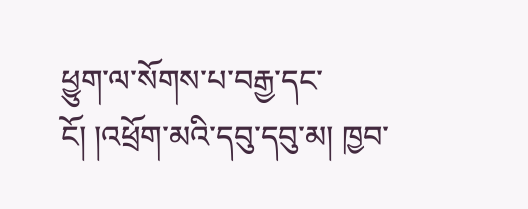ཕྱུག་ལ་སོགས་པ་བརྒྱ་དང་ངོ། །འཕྲོག་མའི་དབུ་དབུ་མ། ཁྱབ་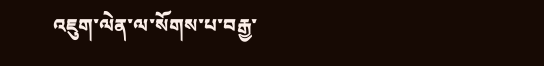འཇུག་ལེན་ལ་སོགས་པ་བརྒྱ་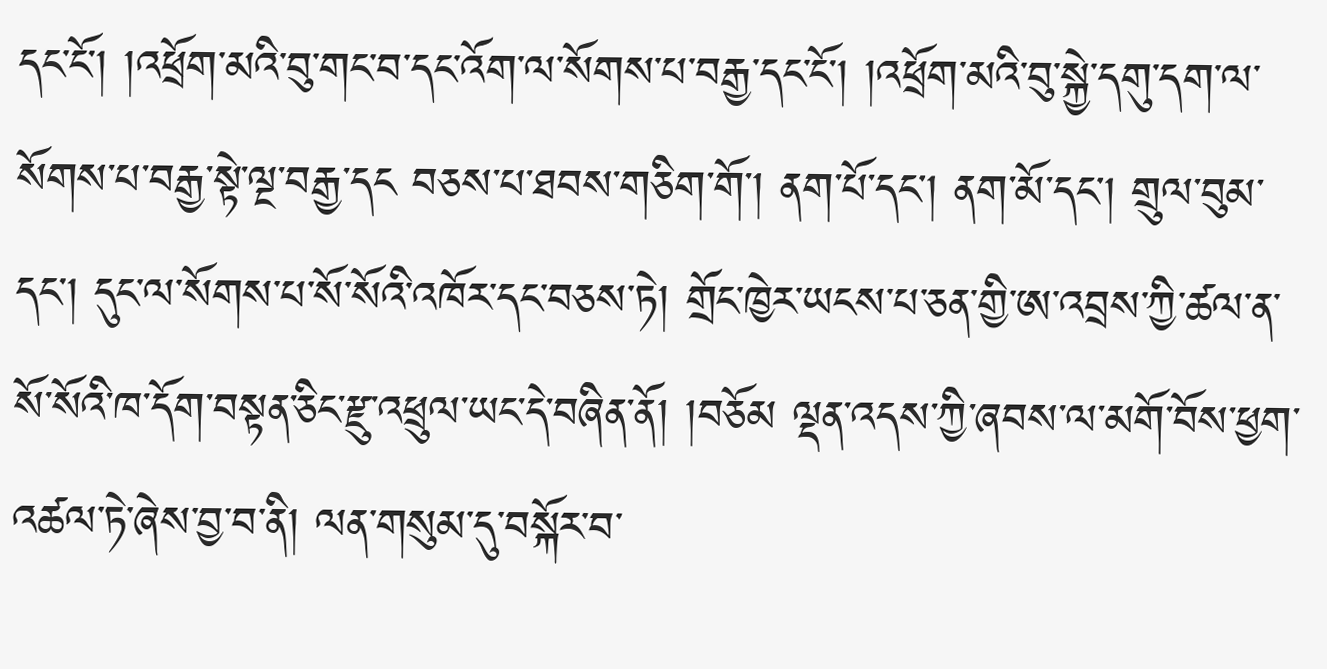དང་ངོ། །འཕྲོག་མའི་བུ་གང་བ་དང་འོག་ལ་སོགས་པ་བརྒྱ་དང་ངོ། །འཕྲོག་མའི་བུ་སྐྱེ་དགུ་དག་ལ་སོགས་པ་བརྒྱ་སྟེ་ལྔ་བརྒྱ་དང བཅས་པ་ཐབས་གཅིག་གོ་། ནག་པོ་དང། ནག་མོ་དང། གྲུལ་བུམ་དང། དུང་ལ་སོགས་པ་སོ་སོའི་འཁོར་དང་བཅས་ཏེ། གྲོང་ཁྱེར་ཡངས་པ་ཅན་གྱི་ཨ་འབྲས་ཀྱི་ཚལ་ན་སོ་སོའི་ཁ་དོག་བསྟན་ཅིང་རྫུ་འཕྲུལ་ཡང་དེ་བཞིན་ནོ། །བཅོམ ལྡན་འདས་ཀྱི་ཞབས་ལ་མགོ་བོས་ཕྱག་འཚལ་ཏེ་ཞེས་བྱ་བ་ནི། ལན་གསུམ་དུ་བསྐོར་བ་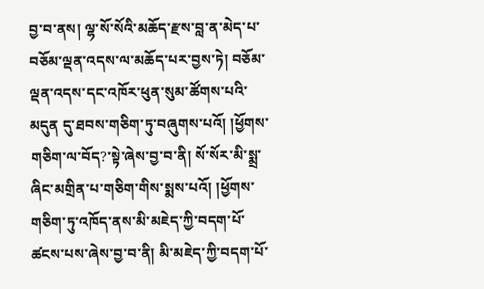བྱ་བ་ནས། ལྷ་སོ་སོའི་མཆོད་རྫས་བླ་ན་མེད་པ་བཅོམ་ལྡན་འདས་ལ་མཆོད་པར་བྱས་ཏེ། བཅོམ་ལྡན་འདས་དང་འཁོར་ཕུན་སུམ་ཚོགས་པའི་མདུན དུ་ཐབས་གཅིག་ཏུ་བཞུགས་པའོ། །ཕྱོགས་གཅིག་ལ་བོད?་སྟེ་ཞེས་བྱ་བ་ནི། སོ་སོར་མི་སྨྲ་ཞིང་མགྲིན་པ་གཅིག་གིས་སྨས་པའོ། །ཕྱོགས་གཅིག་ཏུ་འཁོད་ནས་མི་མཇེད་ཀྱི་བདག་པོ་ཚངས་པས་ཞེས་བྱ་བ་ནི། མི་མཇེད་ཀྱི་བདག་པོ་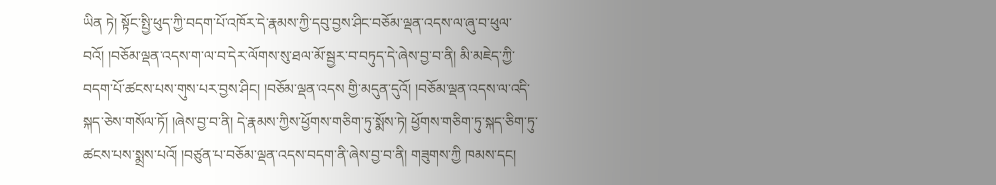ཡིན ཏེ། སྟོང་སྤྱི་ཕུད་ཀྱི་བདག་པོ་འཁོར་དེ་རྣམས་ཀྱི་དབུ་བྱས་ཤིང་བཅོམ་ལྡན་འདས་ལ་ཞུ་བ་ཕུལ་བའོ། །བཅོམ་ལྡན་འདས་ག་ལ་བ་དེར་ལོགས་སུ་ཐལ་མོ་སྦྱར་བ་བཏུད་དེ་ཞེས་བྱ་བ་ནི། མི་མཇེད་ཀྱི་བདག་པོ་ཚངས་པས་གུས་པར་བྱས་ཤིང། །བཅོམ་ལྡན་འདས གྱི་མདུན་དུའོ། །བཅོམ་ལྡན་འདས་ལ་འདི་སྐད་ཅེས་གསོལ་ཏོ། །ཞེས་བྱ་བ་ནི། དེ་རྣམས་ཀྱིས་ཕྱོགས་གཅིག་ཏུ་སྨོས་ཏེ། ཕྱོགས་གཅིག་ཏུ་སྐད་ཅིག་ཏུ་ཚངས་པས་སྨྲས་པའོ། །བཙུན་པ་བཅོམ་ལྡན་འདས་བདག་ནི་ཞེས་བྱ་བ་ནི། གཟུགས་ཀྱི ཁམས་དང།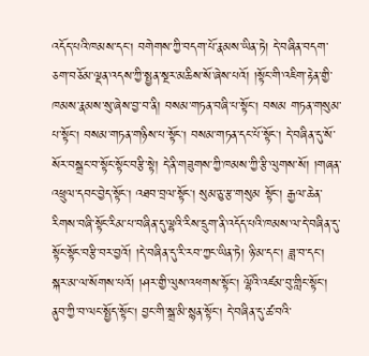འདོད་པའི་ཁམས་དང། བགེགས་ཀྱི་བདག་པོ་རྣམས་ཡིན་ཏེ། དེ་བཞིན་བདག་ཅག་བཅོམ་ལྡན་འདས་ཀྱི་སྤྱན་སྔར་མཆིས་སོ་ཞེས་པའོ། །སྟོང་གི་འཇིག་རྟེན་གྱི་ཁམས་རྣམས་སུ་ཞེས་བྱ་བ་ནི། བསམ་གཏན་བཞི་པ་སྟོང། བསམ གཏན་གསུམ་པ་སྟོང། བསམ་གཏན་གཉིས་པ་སྟོང། བསམ་གཏན་དང་པོ་སྟོང། དེ་བཞིན་དུ་སོ་སོར་བསྒྲང་བ་སྟོང་སྟོང་བརྩི་སྟེ། དེ་ནི་གཟུགས་ཀྱི་ཁམས་ཀྱི་རྩི་ལུགས་སོ། །གཞན་འཕྲུལ་དབང་བྱེད་སྟོང། འཐབ་བྲལ་སྟོང། སུམ་ཅུ་རྩ་གསུམ སྟོང། རྒྱལ་ཆེན་རིགས་བཞི་སྟོང་རིམ་པ་བཞིན་དུ་ལྷའི་རིས་དྲུག་ནི་འདོད་པའི་ཁམས་ལ་དེ་བཞིན་དུ་སྟོང་སྟོང་བརྩི་བར་བྱའོ། །དེ་བཞིན་དུ་རི་རབ་ཀྱང་ཡིན་ཏེ། ཉི་མ་དང། ཟླ་བ་དང། སྐར་མ་ལ་སོགས་པའོ། །ཤར་གྱི་ལུས་འཕགས་སྟོང། ལྷོའི་འཛམ་བུ་གླིང་སྟོང། ནུབ་ཀྱི་བ་ལང་སྤྱོད་སྟོང། བྱང་གི་སྒྲ་མི་སྙན་སྟོང། དེ་བཞིན་དུ་ཚ་བའི་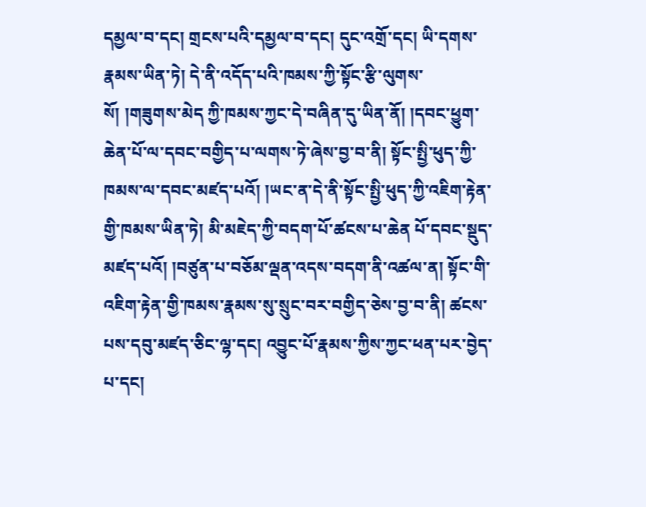དམྱལ་བ་དང། གྲངས་པའི་དམྱལ་བ་དང། དུང་འགྲོ་དང། ཡི་དགས་རྣམས་ཡིན་ཏེ། དེ་ནི་འདོད་པའི་ཁམས་ཀྱི་སྟོང་རྩི་ལུགས་སོ། །གཟུགས་མེད ཀྱི་ཁམས་ཀྱང་དེ་བཞིན་དུ་ཡིན་ནོ། །དབང་ཕྱུག་ཆེན་པོ་ལ་དབང་བགྱིད་པ་ལགས་ཏེ་ཞེས་བྱ་བ་ནི། སྟོང་སྤྱི་ཕུད་ཀྱི་ཁམས་ལ་དབང་མཛད་པའོ། །ཡང་ན་དེ་ནི་སྟོང་སྤྱི་ཕུད་ཀྱི་འཇིག་རྟེན་གྱི་ཁམས་ཡིན་ཏེ། མི་མཇེད་ཀྱི་བདག་པོ་ཚངས་པ་ཆེན པོ་དབང་སྡུད་མཛད་པའོ། །བཙུན་པ་བཅོམ་ལྡན་འདས་བདག་ནི་འཚལ་ན། སྟོང་གི་འཇིག་རྟེན་གྱི་ཁམས་རྣམས་སུ་སྲུང་བར་བགྱིད་ཅེས་བྱ་བ་ནི། ཚངས་པས་དབུ་མཛད་ཅིང་ལྷ་དང། འབྱུང་པོ་རྣམས་ཀྱིས་ཀྱང་ཕན་པར་བྱེད་པ་དང།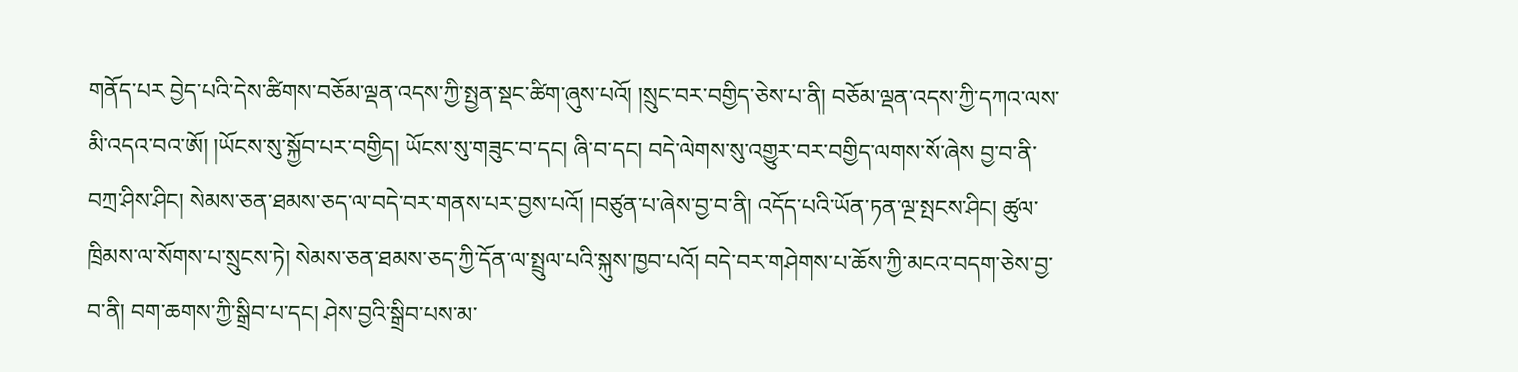གནོད་པར བྱེད་པའི་དེས་ཚིགས་བཅོམ་ལྡན་འདས་ཀྱི་སྤྱན་སྡང་ཚིག་ཞུས་པའོ། །སྲུང་བར་བགྱིད་ཅེས་པ་ནི། བཅོམ་ལྡན་འདས་ཀྱི་དཀའ་ལས་མི་འདའ་བའ་ཨོ། །ཡོངས་སུ་སྐྱོབ་པར་བགྱིད། ཡོངས་སུ་གཟུང་བ་དང། ཞི་བ་དང། བདེ་ལེགས་སུ་འགྱུར་བར་བགྱིད་ལགས་སོ་ཞེས བྱ་བ་ནི་བཀྲ་ཤིས་ཤིང། སེམས་ཅན་ཐམས་ཅད་ལ་བདེ་བར་གནས་པར་བྱས་པའོ། །བཙུན་པ་ཞེས་བྱ་བ་ནི། འདོད་པའི་ཡོན་ཏན་ལྔ་སྤངས་ཤིང། ཚུལ་ཁྲིམས་ལ་སོགས་པ་སྲུངས་ཏེ། སེམས་ཅན་ཐམས་ཅད་ཀྱི་དོན་ལ་སྤྲུལ་པའི་སྐུས་ཁྱབ་པའོ། བདེ་བར་གཤེགས་པ་ཆོས་ཀྱི་མངའ་བདག་ཅེས་བྱ་བ་ནི། བག་ཆགས་ཀྱི་སྒྲིབ་པ་དང། ཤེས་བྱའི་སྒྲིབ་པས་མ་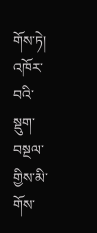གོས་ཏེ། འཁོར་བའི་སྡུག་བསྔལ་གྱིས་མི་གོས་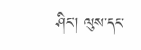ཤིང། ལུས་དང་